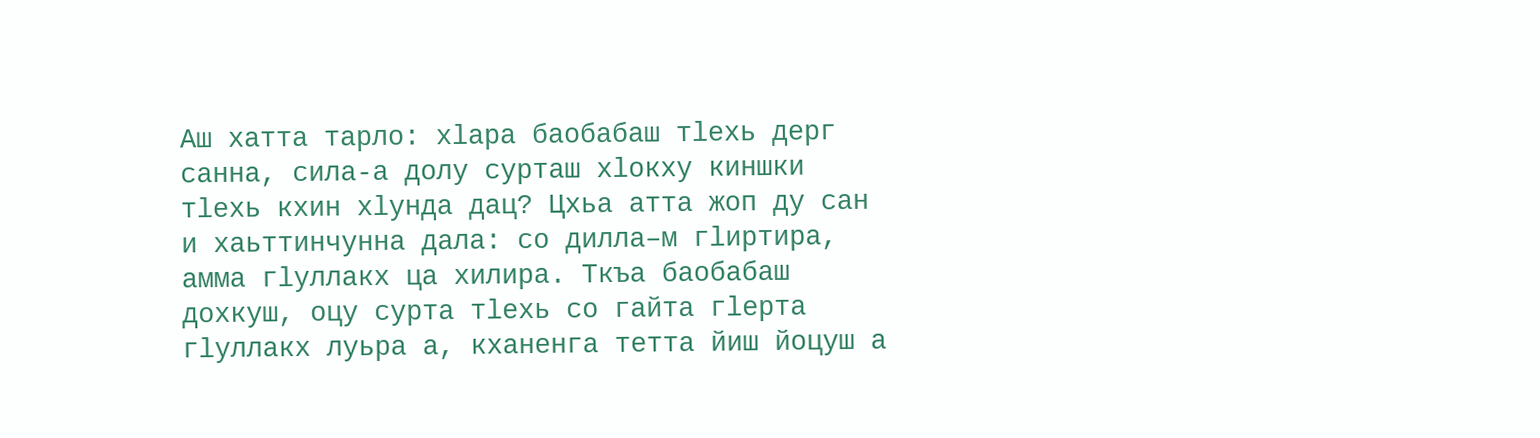Аш хатта тарло: хӏара баобабаш тӏехь дерг санна, сила-а долу сурташ хӏокху киншки тӏехь кхин хӏунда дац? Цхьа атта жоп ду сан и хаьттинчунна дала: со дилла–м гӏиртира, амма гӏуллакх ца хилира. Ткъа баобабаш дохкуш, оцу сурта тӏехь со гайта гӏерта гӏуллакх луьра а, кханенга тетта йиш йоцуш а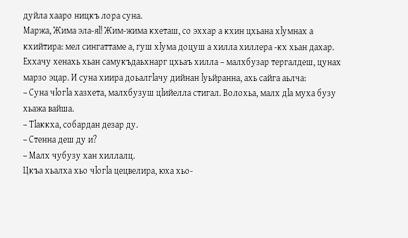дуйла хааро ницкъ лора суна.
Маржа, Жима эла-яӏ! Жим-жима кхеташ, со эххар а кхин цхьана хӏумнах а кхийтира: мел сингаттаме а, гуш хӏума доцуш а хилла хиллера -кх хьан дахар. Еххачу хенахь хьан самукъдаьхнарг цхьаъ хилла – малхбузар тергалдеш, цунах марзо эцар. И суна хиира доьалгӏачу дийнан ӏуьйранна, ахь сайга аьлча:
– Суна чӏогӏа хазхета, малхбузуш цӏийелла стигал. Волохьа, малх дӏа муха бузу хьажа вайша.
– Тӏаккха, собардан дезар ду.
– Стенна деш ду и?
– Малх чубузу хан хиллалц.
Цкъа хьалха хьо чӏогӏа цецвелира, юха хьо-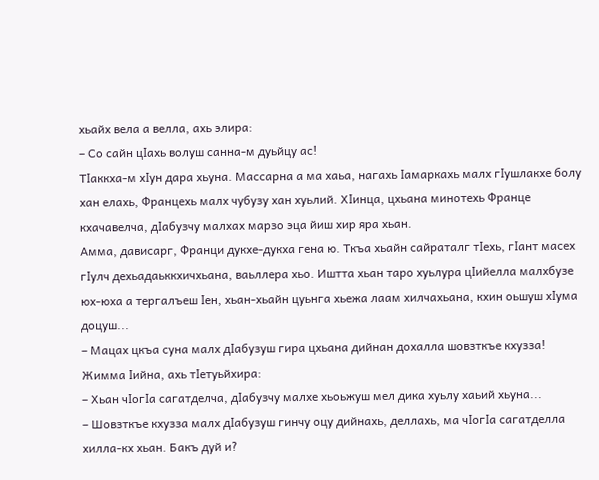хьайх вела а велла, ахь элира:
– Со сайн цӏахь волуш санна-м дуьйцу ас!
Тӏаккха-м хӏун дара хьуна. Массарна а ма хаьа, нагахь ӏамаркахь малх гӏушлакхе болу хан елахь, Францехь малх чубузу хан хуьлий. Хӏинца, цхьана минотехь Франце кхачавелча, дӏабузчу малхах марзо эца йиш хир яра хьан.
Амма, дависарг, Франци дукхе-дукха гена ю. Ткъа хьайн сайраталг тӏехь, гӏант масех гӏулч дехьадаьккхичхьана, ваьллера хьо. Иштта хьан таро хуьлура цӏийелла малхбузе юх-юха а тергалъеш ӏен, хьан-хьайн цуьнга хьежа лаам хилчахьана, кхин оьшуш хӏума доцуш...
– Мацах цкъа суна малх дӏабузуш гира цхьана дийнан дохалла шовзткъе кхузза!
Жимма ӏийна, ахь тӏетуьйхира:
– Хьан чӏогӏа сагатделча, дӏабузчу малхе хьоьжуш мел дика хуьлу хаьий хьуна...
– Шовзткъе кхузза малх дӏабузуш гинчу оцу дийнахь, деллахь, ма чӏогӏа сагатделла хилла-кх хьан. Бакъ дуй и?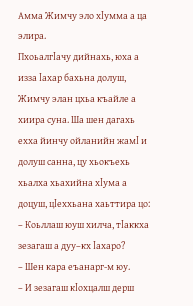Амма Жимчу эло хӏумма а ца элира.
Пхоьалгӏачу дийнахь, юха а изза ӏахар бахьна долуш, Жимчу элан цхьа къайле а хиира суна. Ша шен дагахь ехха йинчу ойланийн жамӏ и долуш санна, цу хьокъехь хьалха хьахийна хӏума а доцуш, цӏеххьана хаьттира цо:
– Коьллаш юуш хилча, тӏаккха зезагаш а дуу–кх ӏахаро?
– Шен кара еъанарг-м юу.
– И зезагаш кӏохцалш дерш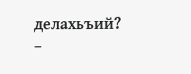делахьъий?
–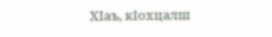Хӏаъ, кӏохцалш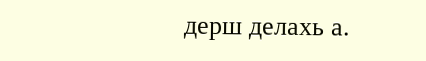дерш делахь а.